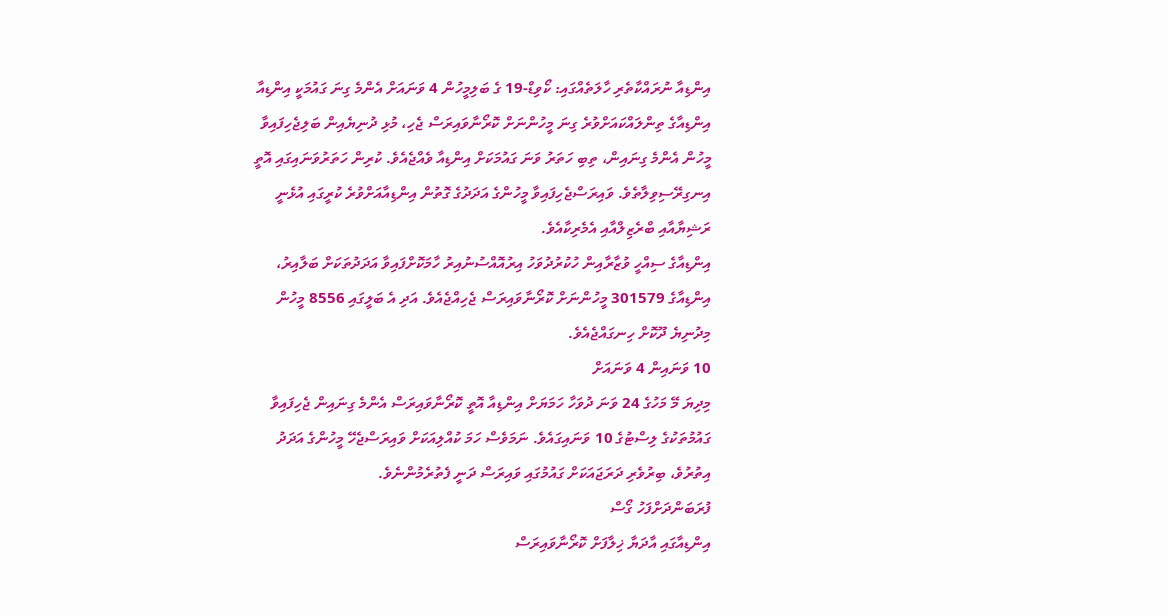އިންޑިއާ ނުރައްކާތެރި ހާލަތެއްގައި: ކޯވިޑް-19 ގެ ބަލިމީހުން 4 ވަނައަށް އެންމެ ގިނަ ގައުމަކީ އިންޑިއާ
އިންޑިއާގެ ތިންލައްކައަށްވުރެ ގިނަ މީހުންނަށް ކޮރޯނާވައިރަސް ޖެހި، މުޅި ދުނިޔެއިން ބަލިޖެހިފައިވާ މީހުން އެންމެ ގިނައިން، ތިބި ހަތަރު ވަނަ ގައުމަކަށް އިންޑިއާ ވެއްޖެއެވެ. ކުރިން ހަތަރުވަނައިގައި އޮތީ އިނގިރޭސިވިލާތެވެ. ވައިރަސްޖެހިފައިވާ މީހުންގެ އަދަދުގެ ގޮތުން އިންޑިއާއަށްވުރެ ކުރީގައި އުޅެނީ ރަޝިޔާއާއި ބްރެޒިލްއާއި އެމެރިކާއެވެ.
އިންޑިއާގެ ސިއްހީ ވުޒާރާއިން ހުކުރުދުވަހު އިރުއޮއްސުނުއިރު ހާމަކޮށްފައިވާ އަދަދުތަކަށް ބަލާއިރު، އިންޑިއާގެ 301579 މީހުންނަށް ކޮރޯނާވައިރަސް ޖެހިއްޖެއެވެ. އަދި އެ ބަލީގައި 8556 މީހުން މިދުނިޔެ ދޫކޮށް ހިނގައްޖެއެވެ.
10 ވަނައިން 4 ވަނައަށް
މިދިޔަ މޭ މަހުގެ 24 ވަނަ ދުވަހާ ހަމަޔަށް އިންޑިއާ އޮތީ ކޮރޯނާވައިރަސް އެންމެ ގިނައިން ޖެހިފައިވާ ގައުމުތަކުގެ ލިސްޓުގެ 10 ވަނައިގައެވެ. ނަމަވެސް ހަމަ ކުއްލިއަކަށް ވައިރަސްޖެހޭ މީހުންގެ އަދަދު އިތުރުވެ، ބިރުވެރި ދަރަޖައަކަށް ގައުމުގައި ވައިރަސް ދަނީ ފެތުރެމުންނެވެ.
ފުރަބަންދަށްފަހު ގޯސް
އިންޑިއާގައި އާދަޔާ ޚިލާފަށް ކޮރޯނާވައިރަސް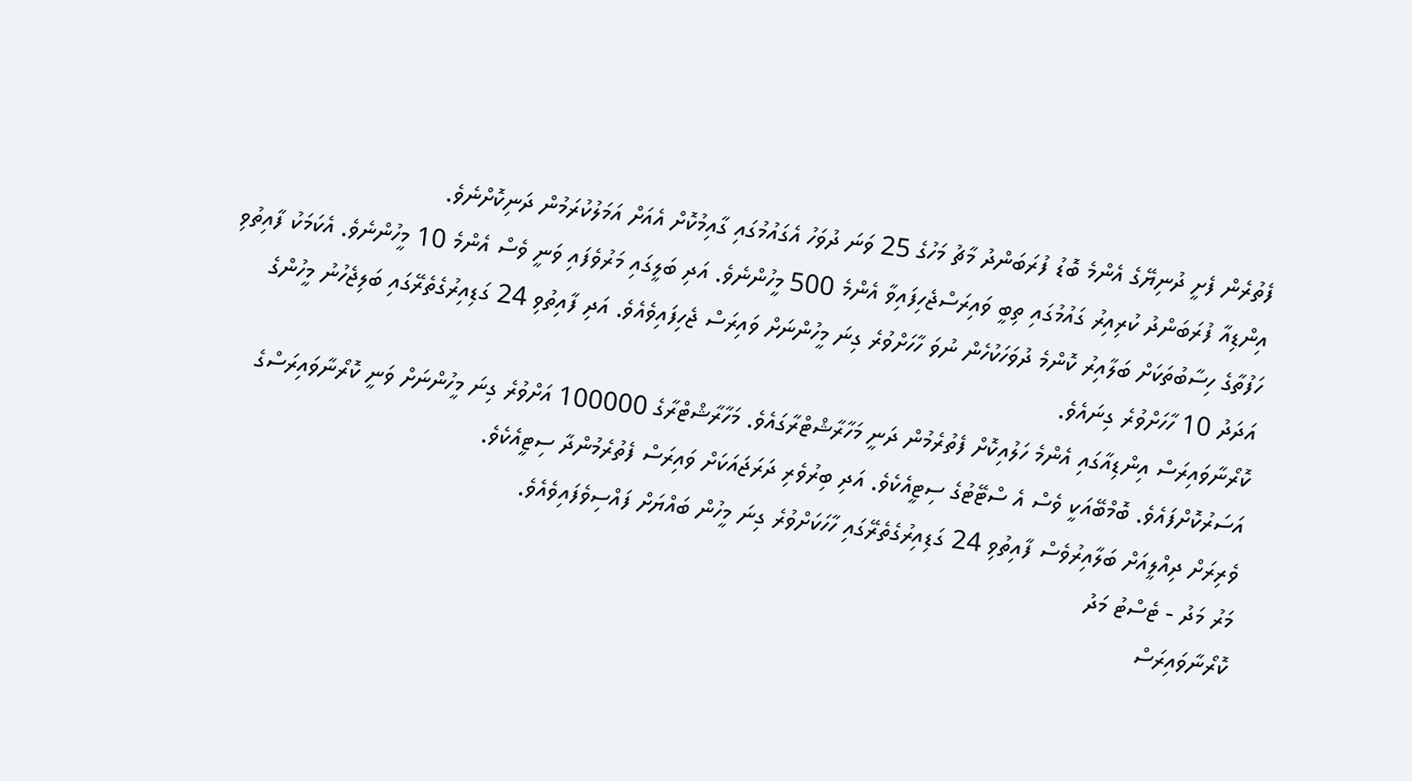ފެތުރެން ފެށީ ދުނިޔޭގެ އެންމެ ބޮޑު ފުރަބަންދު މާޗު މަހުގެ 25 ވަނަ ދުވަހު އެގައުމުގައި ގާއިމުކޮށް އެއަށް އަމަލުކުރަމުން ދަނިކޮށްނެވެ.
އިންޑިއާ ފުރަބަންދު ކުރިއިރު ގައުމުގައި ތިބީ ވައިރަސްޖެހިފައިވާ އެންމެ 500 މީހުންނެވެ. އަދި ބަލީގައި މަރުވެފައި ވަނީ ވެސް އެންމެ 10 މީހުންނެވެ. އެކަމަކު ފާއިތުވި ހަފުތާގެ ހިސާބުތަކަށް ބަލާއިރު ކޮންމެ ދުވަހަކުހެން ނުވަ ހާހަށްވުރެ ގިނަ މީހުންނަށް ވައިރަސް ޖެހިފައިވެއެވެ. އަދި ފާއިތުވި 24 ގަޑިއިރުގެތެރޭގައި ބަލިޖެހުނު މީހުންގެ އަދަދު 10 ހާހަށްވުރެ ގިނައެވެ.
ކޮރޯނާވައިރަސް އިންޑިއާގައި އެންމެ ހަލުއިކޮށް ފެތުރެމުން ދަނީ މަހާރާޝްޓްރާގައެވެ. މަހާރާޝްޓްރާގެ 100000 އަށްވުރެ ގިނަ މީހުންނަށް ވަނީ ކޮރޯނާވައިރަސްގެ އަސަރުކޮށްފައެވެ. ބޮމްބޭއަކީ ވެސް އެ ސްޓޭޓުގެ ސިޓީއެކެވެ. އަދި ބިރުވެރި ދަރަޖައަކަށް ވައިރަސް ފެތުރެމުންދާ ސިޓީއެކެވެ.
ވެރިރަށް ދިއްލީއަށް ބަލާއިރުވެސް ފާއިތުވި 24 ގަޑިއިރުގެތެރޭގައި ހާހަކަށްވުރެ ގިނަ މީހުން ބައްޔަށް ފައްސިވެފައިވެއެވެ.
މަރު މަދު - ޓެސްޓު މަދު
ކޮރޯނާވައިރަސް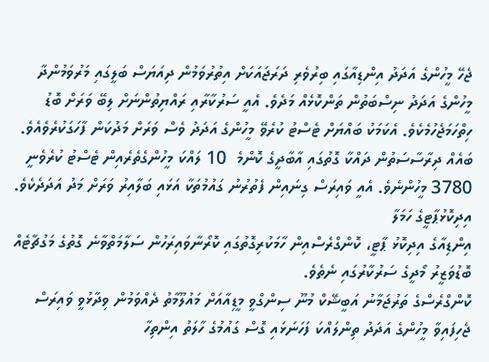ޖެހޭ މީހުންގެ އަދަދު އިންޑިއާގައި ބިރުވެރި ދަރަޖައަކަށް އިތުރުވަމުން ދިއަޔަސް ބަލީގައި މަރުވަމުންދާ މީހުންގެ އަދަދު ނިސްބަތުން ތަންކޮޅެއް މަދެވެ. އެއީ ސަރުކާރާއި ރައްޔިތުންނަށް ލިބޭ ވަރަށް ބޮޑު ހިތްހަމަޖެހުމެކެވެ. އެކަމަކު ބައްޔަށް ޓެސްޓު ކުރެވޭ މީހުންގެ އަދަދު ވެސް ވަރަށް މަދުކަން ފާހަގަކުރެވެއެވެ.
ބައެއް ދިރާސާސަތުން ދައްކާ ގޮތުގައި އާބާދީގެ ކޮންމެ  10 ލައްކަ މީހުންގެތެރެއިން ޓެސްޓު ކުރެވެނީ 3780 މީހުންނެވެ. އެއީ ވައިރަސް ގިނައިން ފެތުރުނު ގައުމުތަކާ އަޅައި ބަލާއިރު ވަރަށް މަދު އަދަދެކެވެ.
އިދިކޮޅުޕާޓީގެ ހަމަލާ
އިންޑިއާގެ އިދިކޮޅު ޕާޓީ، ކޮންގްރެސްއިން ހާމަކުރިގޮތުގައި ކޮރޯނާވައިރަހުން ސަލާމަތްވާނެ ގޮތުގެ މަގުޗާޓެއް ބޮޑުވަޒީރު މޯދީގެ ސަރުކާރުގައި ނެތެވެ.
ކޮންގްރެސްގެ ތަރުޖަމާނު އަބީޝޭކް މުނޫ ސިންގްވީ މީޑިއާއަށް މައުލޫމާތު ދެއްވަމުން ވިދާޅުވީ ވައިރަސް ޖެހިފައިވާ މީހުންގެ އަދަދު ތިންލައްކަ ފަހަނަޅައި ގޮސް ގައުމުގެ ހާލަތު އިންތިހާ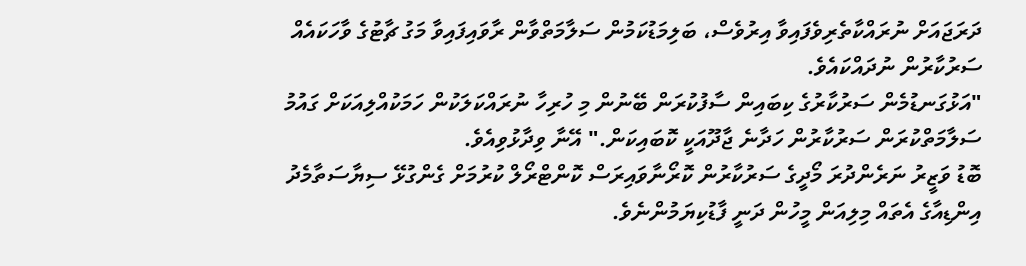ދަރަޖައަށް ނުރައްކާތެރިވެފައިވާ އިރުވެސް، ބަލިމަޑުކަމުން ސަލާމަތްވާން ރާވައިފައިވާ މަގު ޗާޓުގެ ވާހަކައެއް ސަރުކާރުން ނުދައްކައެވެ.
"އަޅުގަނޑުމެން ސަރުކާރުގެ ކިބައިން ސާފުކުރަން ބޭނުން މި ހުރިހާ ނުރައްކަލަކުން ހަމަކުއްލިއަކަށް ގައުމު ސަލާމަތްކުރަން ސަރުކާރުން ހަދާނެ ޖާދޫއަކީ ކޮބައިކަން." އޭނާ ވިދާޅުވިއެވެ.
ބޮޑު ވަޒީރު ނަރެންދުރަ މޯދީގެ ސަރުކާރުން ކޮރޯނާވައިރަސް ކޮންޓްރޯލް ކުރުމަށް ގެންގުޅޭ ސިޔާސަތާމެދު އިންޑިއާގެ އެތައް މިލިއަން މީހުން ދަނީ ފާޑުކިޔަމުންނެވެ.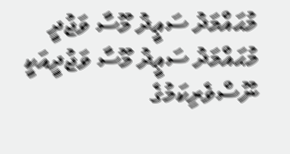މުޙައްމަދު ސަޢީދު މޫސާ ވަޖުދީ
މުޙައްމަދު ސަޢީދު މޫސާ ވަޖުދީއަކީ ނޫސްވެރިކަމުގެ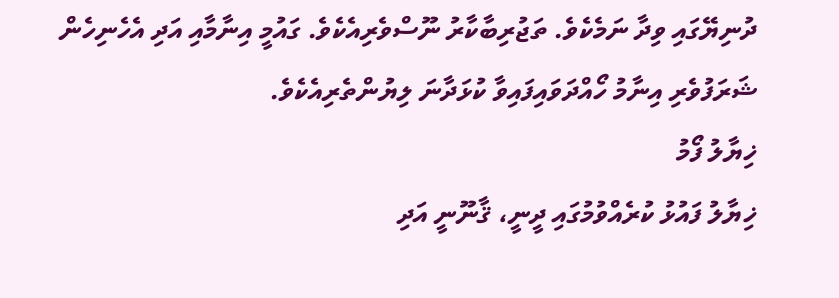ދުނިޔޭގައި ވިދާ ނަމެކެވެ. ތަޖުރިބާކާރު ނޫސްވެރިއެކެވެ. ގައުމީ އިނާމާއި އަދި އެހެނިހެން ޝަރަފުވެރި އިނާމު ހޯއްދަވައިފައިވާ ކުޅަދާނަ ލިޔުންތެރިއެކެވެ.
ޚިޔާލު ފޯމު
ޚިޔާލު ފައުޅު ކުރެއްވުމުގައި ދީނީ، ޤާނޫނީ އަދި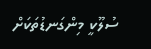ސުލޫކީ މިންގަނޑުތަކަށް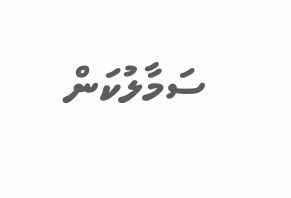ސަމާލުކަން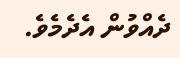ދެއްވުން އެދެމެވެ.